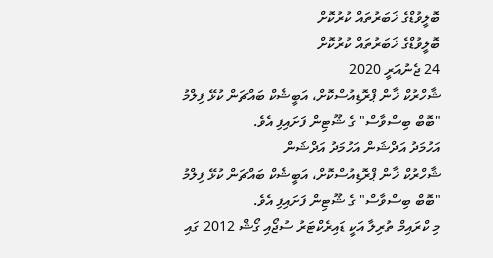ބޮލީވުޑްގެ ޚަބަރުތައް ކުރުކޮށް
ބޮލީވުޑްގެ ޚަބަރުތައް ކުރުކޮށް
24 ޖެނުއަރީ 2020
ޝާހްރުކް ޚާން ޕްރޮޑިއުސްކޮށް، އަބީޝެކް ބައްޗަން ކުޅޭ ފިލްމު "ބޮބް ބިސްވާސް" ގެ ޝޫޓިން ފަށައިފި އެވެ.
އަހުމަދު އަދްޝަން އަހުމަދު އަދްޝަން
ޝާހްރުކް ޚާން ޕްރޮޑިއުސްކޮށް، އަބީޝެކް ބައްޗަން ކުޅޭ ފިލްމު "ބޮބް ބިސްވާސް" ގެ ޝޫޓިން ފަށައިފި އެވެ.
މި ކްރައިމް ތުރިލާ އަކީ ޑައިރެކްޓަރު ސުޖޯއި ގޯޝް 2012 ގައި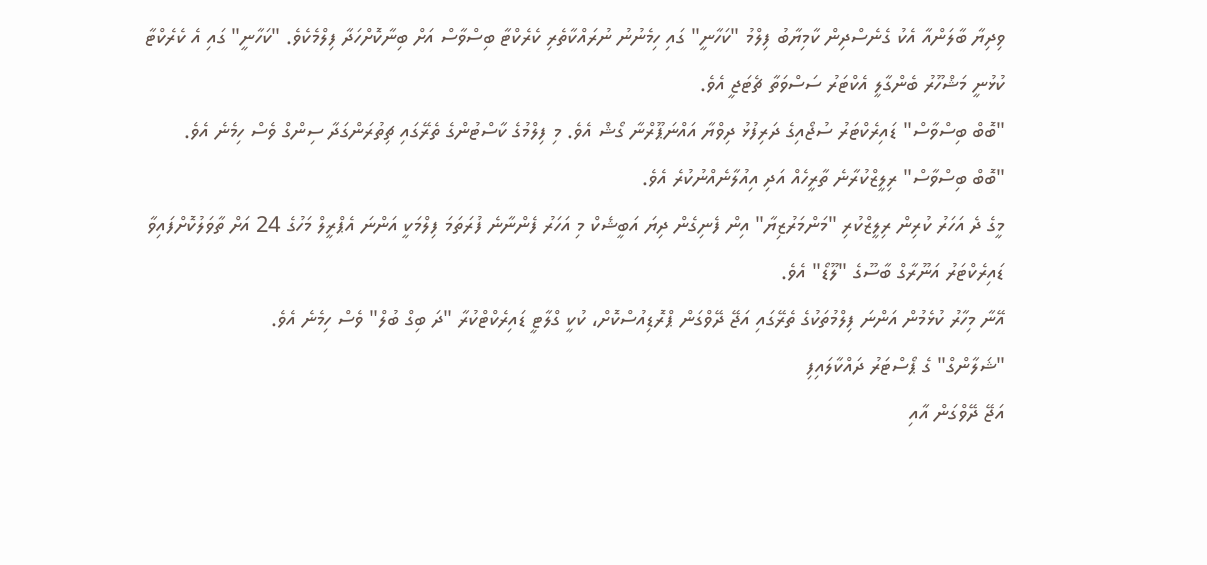ވިދިޔާ ބާލަންއާ އެކު ގެނެސްދިން ކާމިޔާބު ފިލްމު "ކަހާނީ" ގައި ހިމެނުނު ނުރައްކާތެރި ކެރެކްޓާ ބިސްވާސް އަށް ބިނާކޮށްހަދާ ފިލްމެކެވެ. "ކަހާނީ" ގައި އެ ކެރެކްޓާ ކުޅުނީ މަޝްހޫރު ބެންގާލީ އެކްޓަރު ސަސްވަތާ ޗެޓަޖީ އެވެ.
"ބޮބް ބިސްވާސް" ޑައިރެކްޓަރު ސުޖޯއިގެ ދަރިފުޅު ދިވްޔާ އައްނަޕޫރްނާ ގޯޝް އެވެ. މި ފިލްމުގެ ކާސްޓުންގެ ތެރޭގައި ޗިތުރަންގަދާ ސިންގް ވެސް ހިމެނެ އެވެ.
"ބޮބް ބިސްވާސް" ރިލީޒްކުރާނެ ތާރީހެއް އަދި އިއުލާނެއްނުކުރެ އެވެ.
މީގެ ދެ އަހަރު ކުރިން ރިލީޒްކުރި "މަންމަރުޒިޔާ" އިން ފެނިގެން ދިޔަ އަބީޝެކް މި އަހަރު ފެންނާނެ ފުރަތަމަ ފިލްމަކީ އަންނަ އެޕްރީލް މަހުގެ 24 އަށް ތާވަލުކޮށްފައިވާ ޑައިރެކްޓަރު އަނޫރާގް ބާސޫގެ "ލޫޑޯ" އެވެ.
އޭނާ މިހާރު ކުޅެމުން އަންނަ ފިލްމުތަކުގެ ތެރޭގައި އަޖޭ ދޭވްގަން ޕްރޮޑިއުސްކޮށް، ކުކީ ގްލާޓީ ޑައިރެކްޓްކުރާ "ދަ ބިގް ބުލް" ވެސް ހިމެނެ އެވެ.
"ޝަލާންގް" ގެ ޕޯސްޓަރު ދައްކާލައިފި
އަޖޭ ދޭވްގަން އާއި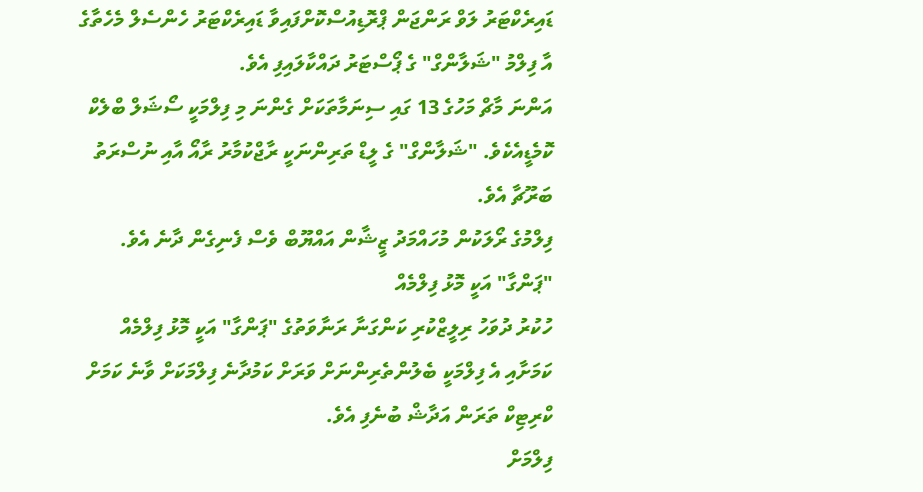ޑައިރެކްޓަރު ލަވް ރަންޖަން ޕްރޮޑިއުސްކޮށްފައިވާ ޑައިރެކްޓަރު ހެންސެލް މެހެތާގެ އާ ފިލްމު "ޝަލާންގް" ގެ ޕޯސްޓަރު ދައްކާލައިފި އެވެ.
އަންނަ މާޗް މަހުގެ 13 ގައި ސިނަމާތަކަށް ގެންނަ މި ފިލްމަކީ ސޯޝަލް ބްލެކް ކޮމެޑީއެކެވެ. "ޝަލާންގް" ގެ ލީޑް ތަރިންނަކީ ރާޖްކުމާރު ރާއޯ އާއި ނުސްރަތު ބަރޫޗާ އެވެ.
ފިލްމުގެ ރޯލަކުން މުހައްމަދު ޒީޝާން އައްޔޫބް ވެސް ފެނިގެން ދާނެ އެވެ.
"ޕަންގާ" އަކީ މޮޅު ފިލްމެއް
ހުކުރު ދުވަހު ރިލީޒްކުރި ކަންގަނާ ރަނާވަތުގެ "ޕަންގާ" އަކީ މޮޅު ފިލްމެއް ކަމަށާއި އެ ފިލްމަކީ ބެލުންތެރިންނަށް ވަރަށް ކަމުދާނެ ފިލްމަކަށް ވާނެ ކަމަށް ކްރިޓިކް ތަރަން އަދާޝް ބުނެފި އެވެ.
ފިލްމަށް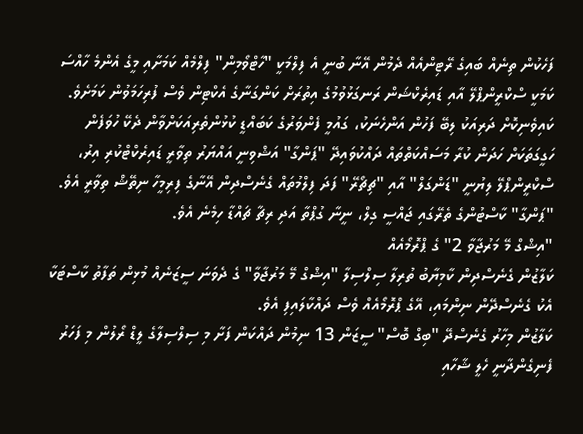ފަހެކުން ތިނެއް ބައިގެ ރޭޓިންއެއް ދެމުން އޭނާ ބުނީ އެ ފިލްމަކީ "ހާޓްވޯމިން" ފިލްމެއް ކަމަށާއި މީގެ އެންމެ ހާއްސަ ކަމަކީ ސްކްރީންޕްލޭ އާއި ޑައިރެކްޝަން ރަނގަޅުވުމުގެ އިތުރަށް ކަންގަނާގެ އެކްޓިން ވެސް ފުރިހަމަވުން ކަމަށެވެ.
ކައިވެނިކޮށް ދަރިއަކު ލިބޭ ފަހުން އަންހެނަކު، ގައުމީ ފެންވަރުގެ ކަބައްޑީ ކުޅުންތެރިއަކަށްވާން ދެކޭ ހުވަފެން ހަގީގަތަކަށް ހަދަން ކުރާ މަސައްކަތްތައް ދައްކުވައިދޭ "ޕަންގާ" އަޝްވިނީ އައްޔަރު ތިވާރީ ޑައިރެކްޓްކުރި އިރު، ސްކްރީންޕްލޭ ލިޔުނީ "ޑަންގަލް" އާއި "ޗިޗޯރޭ" ފަދަ ފިލްމުތައް ގެނެސްދިން އޭނާގެ ފިރިމީހާ ނިތޭޝް ތިވާރީ އެވެ.
"ޕަންގާ" ކާސްޓުންގެ ތެރޭގައި ޖައްސީ ގިލް، ނީނާ ގުޕްތާ އަދި ރިޗާ ޗައްޑާ ހިމެނެ އެވެ.
"އިޝްގް މޭ މަރުޖާވާ 2" ގެ ޕްރޮމޯއެއް
ކަލާޒުން ގެނެސްދިން ކާމިޔާބު ތުރިލާ ސިލްސިލާ "އިޝްގް މޭ މަރުޖާވާ" ގެ ދެވަނަ ސީޒަނެއް މުޅިން ތަފާތު ކާސްޓަކާ އެކު ގެނެސްދޭން ނިންމައި، އޭގެ ޕްރޮމޯއެއް ވެސް ދައްކާލައިފި އެވެ.
ކަލާޒުން މިހާރު ގެނެސްދޭ "ބިގް ބޮސް" ސީޒަން 13 ނިމުން ދައްކަން ފަށާ މި ސިލްސިލާގެ ލީޑް ރޯލުން މި ފަހަރު ފެނިގެންދާނީ ހެލީ ޝާހާއި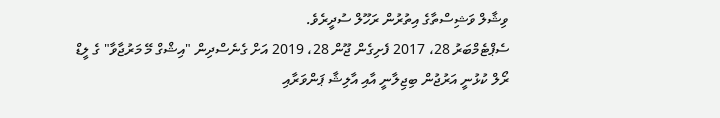ވިޝާލް ވަޝިސްތާގެ އިތުރުން ރަހޫލް ސުދީރެވެ.
ސެޕްޓެމްބަރު 28، 2017 ފެށިގެން ޖޫން 28، 2019 އަށް ގެނެސްދިން "އިޝްގް މޭ މަރުޖާވާ" ގެ ލީޑް ރޯލް ކުޅުނީ އަރުޖުން ބިޖިލާނީ އާއި އާލިޝާ ޕަންވަރާއި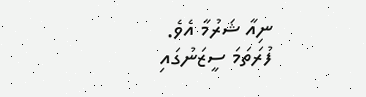ނިއާ ޝަރުމާ އެވެ.
ފުރަތަމަ ސީޒަނުގައި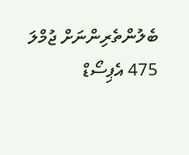ބެލުންތެރިންނަށް ޖުމްލަ 475 އެޕިސޯޑް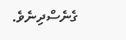ގެނެސްދިނެވެ.